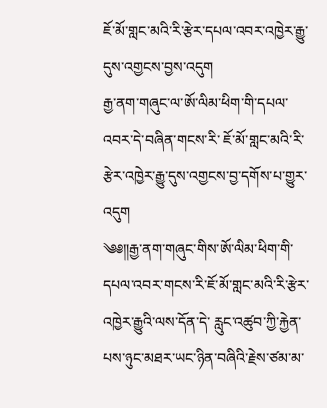ཇོ་མོ་གླང་མའི་རི་རྩེར་དཔལ་འབར་འཁྱེར་རྒྱུ་དུས་འགྱངས་བྱས་འདུག
རྒྱ་ནག་གཞུང་ལ་ཨོ་ལིམ་ཕིག་གི་དཔལ་འབར་དེ་བཞིན་གངས་རི་ ཇོ་མོ་གླང་མའི་རི་རྩེར་འཁྱེར་རྒྱུ་དུས་འགྱངས་བྱ་དགོས་པ་གྱུར་འདུག
༄༅༎རྒྱ་ནག་གཞུང་གིས་ཨོ་ལིམ་ཕིག་གི་དཔལ་འབར་གངས་རི་ཇོ་མོ་གླང་མའི་རི་རྩེར་འཁྱེར་རྒྱུའི་ལས་དོན་དེ་ རླུང་འཚུབ་ཀྱི་རྐྱེན་པས་ཉུང་མཐར་ཡང་ཉིན་བཞིའི་རྗེས་ཙམ་མ་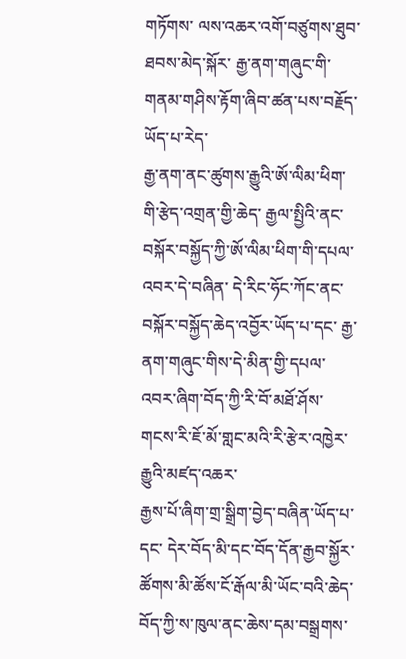གཏོགས་ ལས་འཆར་འགོ་བཙུགས་ཐུབ་ཐབས་མེད་སྐོར་ རྒྱ་ནག་གཞུང་གི་གནམ་གཤིས་རྟོག་ཞིབ་ཚན་པས་བརྗོད་ཡོད་པ་རེད་
རྒྱ་ནག་ནང་ཚུགས་རྒྱུའི་ཨོ་ལིམ་ཕིག་གི་རྩེད་འགྲན་གྱི་ཆེད་ རྒྱལ་སྤྱིའི་ནང་བསྐོར་བསྐྱོད་ཀྱི་ཨོ་ལིམ་ཕིག་གི་དཔལ་འབར་དེ་བཞིན་ དེ་རིང་ཧོང་ཀོང་ནང་བསྐོར་བསྐྱོད་ཆེད་འབྱོར་ཡོད་པ་དང་ རྒྱ་ནག་གཞུང་གིས་དེ་མིན་གྱི་དཔལ་འབར་ཞིག་བོད་ཀྱི་རི་བོ་མཐོ་ཤོས་གངས་རི་ཇོ་མོ་གླང་མའི་རི་རྩེར་འཁྱེར་རྒྱུའི་མཛད་འཆར་
རྒྱས་པོ་ཞིག་གྲ་སྒྲིག་བྱེད་བཞིན་ཡོད་པ་དང་ དེར་བོད་མི་དང་བོད་དོན་རྒྱབ་སྐྱོར་ཚོགས་མི་ཚོས་ངོ་རྒོལ་མི་ཡོང་བའི་ཆེད་བོད་ཀྱི་ས་ཁུལ་ནང་ཆེས་དམ་བསྒྲགས་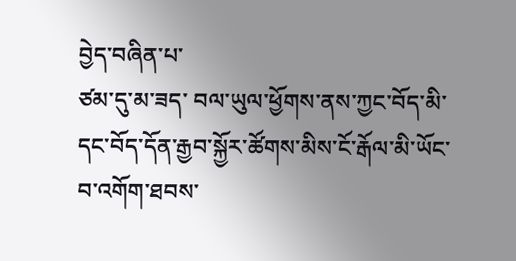བྱེད་བཞིན་པ་
ཙམ་དུ་མ་ཟད་ བལ་ཡུལ་ཕྱོགས་ནས་ཀྱང་བོད་མི་དང་བོད་དོན་རྒྱབ་སྐྱོར་ཚོགས་མིས་ངོ་རྒོལ་མི་ཡོང་བ་འགོག་ཐབས་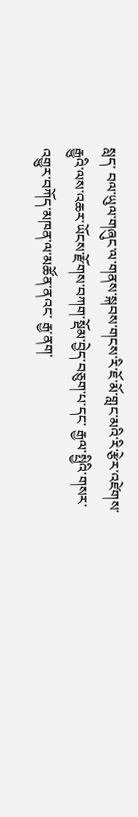སླད་ བལ་ཡུལ་གཞུང་ལ་གནས་སྐབས་གངས་རི་ཇོ་མོ་གླང་མའི་རི་རྩེར་འཛེགས་རྒྱུའི་ལས་འཆར་ཡོངས་རྫོགས་བཀག་སྡོམ་བྱེད་བཅུག་པ་དང་ རྒྱལ་སྤྱིའི་གསར་འགྱུར་བཀོད་མཁན་ལ་མཚོན་ནའང་ རྒྱ་ནག་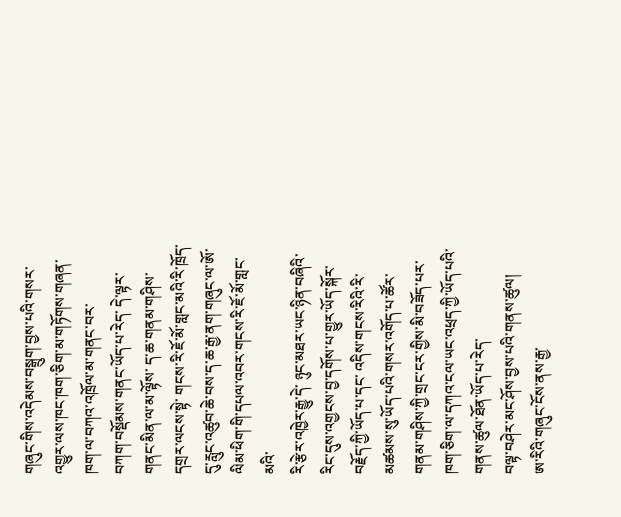གཞུང་གིས་འདེམས་བསྒྲུག་བྱས་པའི་གསར་འགྱུར་ལས་ཁང་ཁག་ཅིག་མ་གཏོགས་གཞན་ཁག་ལ་བཀའ་འཁྲོལ་མ་གནང་བར་
བཀག་བསྡོམས་གནང་ཡོད་པ་རེད་ དེ་ལྟར་གནང་མིན་ལ་མ་ལྟོས་ ད་ཆ་གནམ་གཤིས་དགྲར་ལངས་སྟེ་ གངས་རི་ཇོ་མོ་གླང་མའི་རི་ཁྲོད་དུ་རླུང་འཚུབ་ཆེ་བས་ད་ཆ་རྒྱ་ནག་གཞུང་ལ་ཨོ་ལིམ་ཕིག་གི་དཔལ་འབར་གངས་རི་ཇོ་མོ་གླང་མའི་
རི་རྩེར་འཁྱེར་རྒྱུ་དེ་ ཉུང་མཐར་ཡང་ཉིན་བཞིའི་རིང་དུས་འགྱངས་བྱ་དགོས་པ་གྱུར་ཡོད་སྐོར་བརྗོད་ཀྱི་ཡོད་པ་དང་ འདིས་གངས་རིའི་རི་མཚམས་སུ་ཡོད་པའི་གསར་འགོད་པ་ཚོར་ གནམ་གཤིས་ཀྱི་གྲང་ངར་གྱིས་མི་བཟོད་པར་ ཁག་ཅིག་ལ་དཀའ་ངལ་ཡང་འཕྲད་ཀྱི་ཡོད་པའི་གནས་ཚུལ་ཐོན་ཡོད་པ་རེད་
བལྟ་བཤེར་མང་ཤོས་བྱས་པའི་གནས་ཚུལ།
ཨ་རིའི་གཞུང་ངོས་ནས་རྒྱ་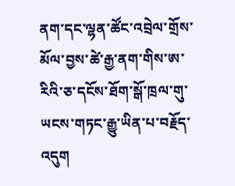ནག་དང་ལྷན་ཚོང་འབྲེལ་གྲོས་མོལ་བྱས་ཚེ་རྒྱ་ནག་གིས་ཨ་རིའི་ཅ་དངོས་ཐོག་སྒོ་ཁྲལ་གུ་ཡངས་གཏང་རྒྱུ་ཡིན་པ་བརྗོད་འདུག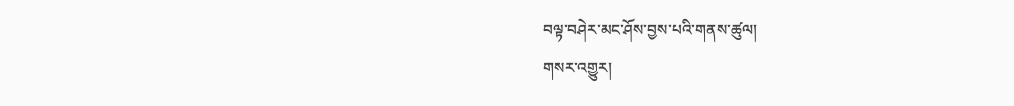བལྟ་བཤེར་མང་ཤོས་བྱས་པའི་གནས་ཚུལ།
གསར་འགྱུར།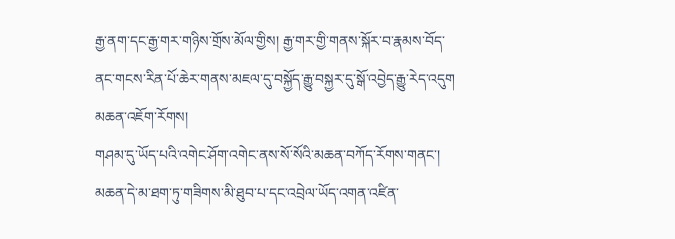རྒྱ་ནག་དང་རྒྱ་གར་གཉིས་གྲོས་མོལ་གྱིས། རྒྱ་གར་གྱི་གནས་སྐོར་བ་རྣམས་བོད་ནང་གངས་རིན་པོ་ཆེར་གནས་མཇལ་དུ་བསྐྱོད་རྒྱུ་བསྐྱར་དུ་སྒོ་འབྱེད་རྒྱུ་རེད་འདུག
མཆན་འཇོག་རོགས།
གཤམ་དུ་ཡོད་པའི་འགེང་ཤོག་འགེང་ནས་སོ་སོའི་མཆན་བཀོད་རོགས་གནང་། མཆན་དེ་མ་ཐག་ཏུ་གཟིགས་མི་ཐུབ་པ་དང་འབྲེལ་ཡོད་འགན་འཛིན་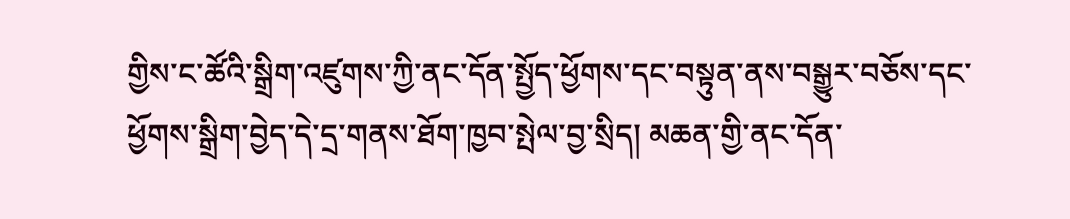གྱིས་ང་ཚོའི་སྒྲིག་འཛུགས་ཀྱི་ནང་དོན་སྤྱོད་ཕྱོགས་དང་བསྟུན་ནས་བསྒྱུར་བཅོས་དང་ཕྱོགས་སྒྲིག་བྱེད་དེ་དྲ་གནས་ཐོག་ཁྱབ་སྤེལ་བྱ་སྲིད། མཆན་གྱི་ནང་དོན་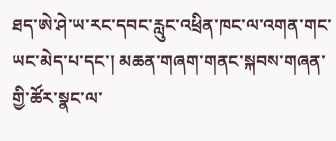ཐད་ཨེ་ཤེ་ཡ་རང་དབང་རླུང་འཕྲིན་ཁང་ལ་འགན་གང་ཡང་མེད་པ་དང་། མཆན་གཞག་གནང་སྐབས་གཞན་གྱི་ཚོར་སྣང་ལ་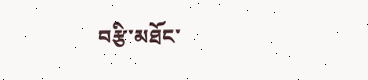བརྩི་མཐོང་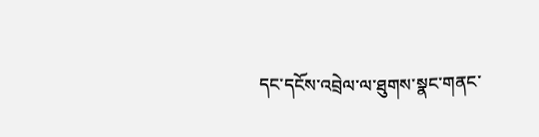དང་དངོས་འབྲེལ་ལ་ཐུགས་སྣང་གནང་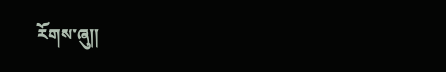རོགས་ཞུ༎